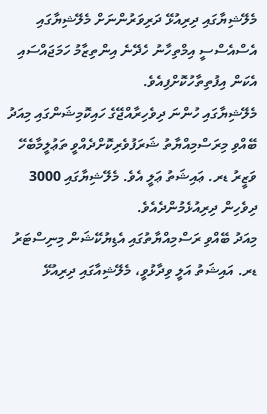މެލޭޝިޔާގައި ދިރިއުޅޭ ދަރިވަރުންނަށް މެލޭޝިޔާގައި އެސްއެސްސީ އިމްތިހާނު ހެދޭނެ އިންތިޒާމު ހަމަޖައްސައި އެކަން އިފުތިތާހުކޮށްފިއެވެ.
މެލޭޝިޔާގައި ހުންނަ ދިވެހިރާއްޖޭގެ ހައިކޮމިޝަންގައި މިއަދު ބޭއްވި މިރަސްމިއްޔާތު ޝަރަފުވެރިކޮށްދެއްވީ ތަޢުލީމާބެހޭ ވަޒީރު ޑރ. ޢައިޝަތު ޢަލީ އެވެ. މެލޭޝިޔާގައި 3000 ދިވެހިން ދިރިއުޅެމުންދެއެވެ.
މިއަދު ބޭއްވި ރަސްމިއްޔާތުގައި އެޑިޔުކޭޝަން މިނިސްޓަރު ޑރ. އައިޝަތު އަލީ ވިދާޅުވީ، މެލޭޝިއާގައި ދިރިއުޅޭ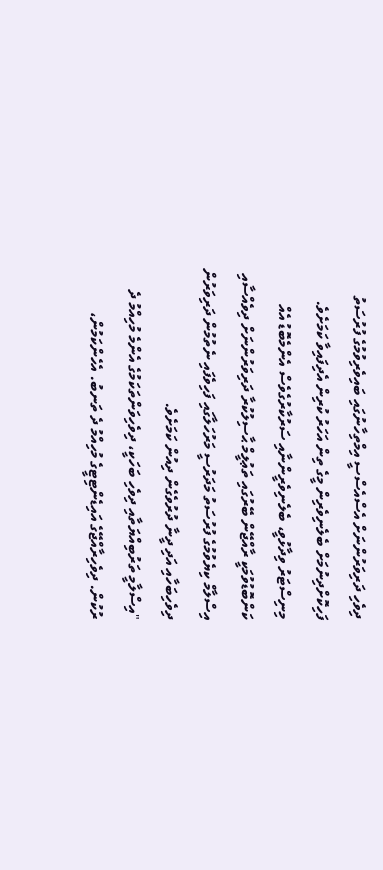ދިވެހި ދަރިވަރުންނަށް އެސްއެސްސީ އިމްތިހާނުގައި ބައިވެރިވުމުގެ ފުރުސަތު ފަހިކޮށްދިނުމަށް ބެލެނިވެރިން މީގެ ތިން އަހަރު ކުރިން އެދިފައިވާ ކަމަށެވެ. މިނިސްޓަރު ވިދާޅުވީ، ބެލެނިވެރީންނާއި ސަރުކާރުގެވެސް އެންމެބޮޑު އެއް ކަންބޮޑުވުމަކީ ރާއްޖޭން ބޭރުގައި ތަޢުލީމް ޙާސިލުކުރާ ދަރިވަރުންނަށް ދިވެއްސާއި އިސްލާމް ކިޔެވުމުގެ ފުރުސަތު މަދަރުސީ މަރުހަލާގައި ފަހިވެފައި ނެތުމުން ދަރިވަރުން ދިވެހިބަހާއި އަދި ދީނާ ދުރުވެގެން ދިއުން ކަމަށެވެ.
"އިސްލާމީ ތަރުބިއްޔަތާއި ދިވެހި ބަހަކީ، ދިވެހިވަންތަކަމުގެ އެންމެ މުހިއްމު ދެ ރުކުން. ދިވެހިރާއްޖޭގެ އައިޑެންޓިޓީގެ މުހިއްމު ދެ ތަނބު. އެހެންކަމުން،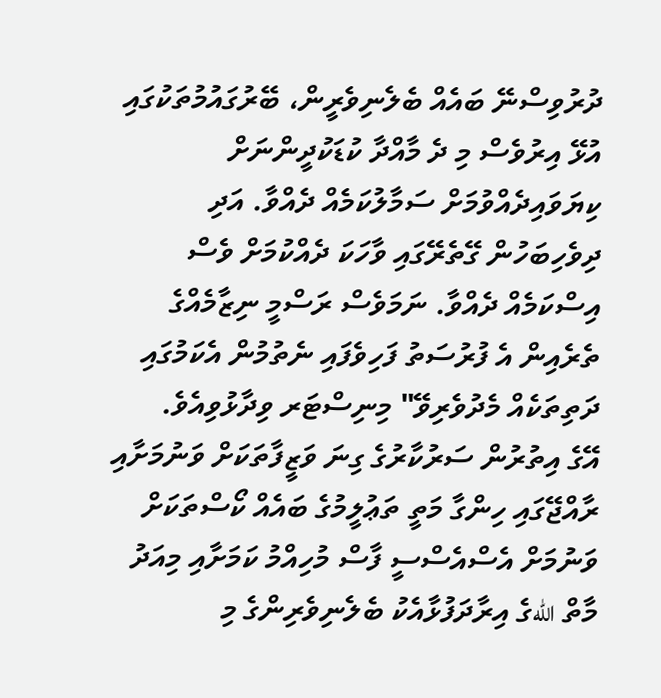ދުރުވިސްނޭ ބައެއް ބެލެނިވެރީން، ބޭރުގައުމުތަކުގައި އުޅޭ އިރުވެސް މި ދެ މާއްދާ ކުޑަކުދީންނަށް ކިޔަވައިދެއްވުމަށް ސަމާލުކަމެއް ދެއްވާ. އަދި ދިވެހިބަހުން ގޭތެރޭގައި ވާހަކަ ދެއްކުމަށް ވެސް އިސްކަމެއް ދެއްވާ. ނަމަވެސް ރަސްމީ ނިޒާމެއްގެ ތެރެއިން އެ ފުރުސަތު ފަހިވެފައި ނެތުމުން އެކަމުގައި ދަތިތަކެއް މެދުވެރިވޭ" މިނިސްޓަރ ވިދާޅުވިއެވެ.
އޭގެ އިތުރުން ސަރުކާރުގެ ގިނަ ވަޒީފާތަކަށް ވަނުމަށާއި ރާއްޖޭގައި ހިންގާ މަތީ ތަޢުލީމުގެ ބައެއް ކޯސްތަކަށް ވަނުމަށް އެސްއެސްސީ ފާސް މުހިއްމު ކަމަށާއި މިއަދު މާތް اللهގެ އިރާދަފުޅާއެކު ބެލެނިވެރިންގެ މި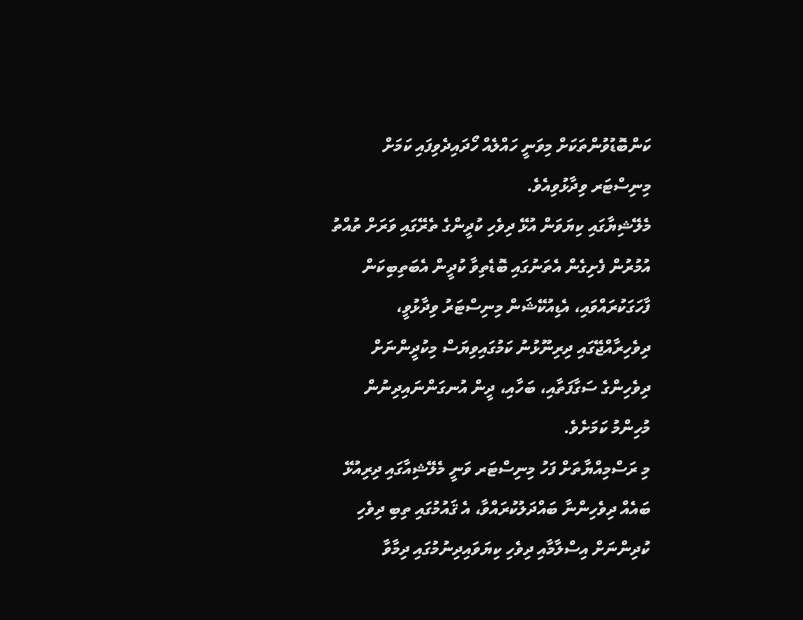ކަންބޮޑުވުންތަކަށް މިވަނީ ހައްލެއް ހޯދައިދެވިފައި ކަމަށް މިނިސްޓަރ ވިދާޅުވިއެވެ.
މެލޭޝިޔާގައި ކިޔަވަން އުޅޭ ދިވެހި ކުދީންގެ ތެރޭގައި ވަރަށް ތުއްތު އުމުރުން ފެށިގެން އެތަނުގައި ބޮޑެތިވާ ކުދީން އެބަތިބިކަން ފާހަގަކުރައްވައި، އެޑިއުކޭޝަން މިނިސްޓަރު ވިދާޅުވީ، ދިވެހިރާއްޖޭގައި ދިރިނޫޅުނު ކަމުގައިވިޔަސް މިކުދީންނަށް ދިވެހިންގެ ސަގާފަތާއި، ބަހާއި، ދީން އުނގަންނައިދިނުން މުހިންމު ކަމަށެވެ.
މި ރަސްމިއްޔާތަށް ފަހު މިނިސްޓަރ ވަނީ މެލޭޝިއާގައި ދިރިއުޅޭ ބައެއް ދިވެހިންނާ ބައްދަލުކުރައްވާ، އެ ޤައުމުގައި ތިބި ދިވެހި ކުދިންނަށް އިސްލާމާއި ދިވެހި ކިޔަވައިދިނުމުގައި ދިމާވާ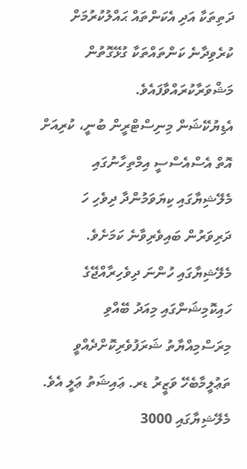ދަތިތަކާ އަދި އެކަންތައް ޙައްލުކުރުމަށް ކުރެވިދާނެ ކަންތައްތަކާ ގުޅޭގޮތުން މަޝްވަރާކުރައްވާފައެވެ.
އެޑިޔުކޭޝަން މިނިސްޓްރީން ބުނީ، ކުރިއަށް އޮތް އެސްއެސްސީ އިމްތިހާނުގައި މެލޭޝިޔާގައި ކިޔަވަމުންދާ ދިވެހި ހަ ދަރިވަރުން ބައިވެރިވާނެ ކަމަށެވެ.
މެލޭޝިޔާގައި ހުންނަ ދިވެހިރާއްޖޭގެ ހައިކޮމިޝަންގައި މިއަދު ބޭއްވި މިރަސްމިއްޔާތު ޝަރަފުވެރިކޮށްދެއްވީ ތަޢުލީމާބެހޭ ވަޒީރު ޑރ. ޢައިޝަތު ޢަލީ އެވެ. މެލޭޝިޔާގައި 3000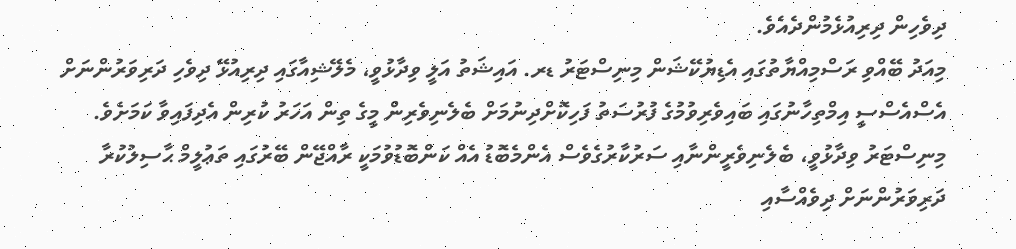ދިވެހިން ދިރިއުޅެމުންދެއެވެ.
މިއަދު ބޭއްވި ރަސްމިއްޔާތުގައި އެޑިޔުކޭޝަން މިނިސްޓަރު ޑރ. އައިޝަތު އަލީ ވިދާޅުވީ، މެލޭޝިއާގައި ދިރިއުޅޭ ދިވެހި ދަރިވަރުންނަށް އެސްއެސްސީ އިމްތިހާނުގައި ބައިވެރިވުމުގެ ފުރުސަތު ފަހިކޮށްދިނުމަށް ބެލެނިވެރިން މީގެ ތިން އަހަރު ކުރިން އެދިފައިވާ ކަމަށެވެ. މިނިސްޓަރު ވިދާޅުވީ، ބެލެނިވެރީންނާއި ސަރުކާރުގެވެސް އެންމެބޮޑު އެއް ކަންބޮޑުވުމަކީ ރާއްޖޭން ބޭރުގައި ތަޢުލީމް ޙާސިލުކުރާ ދަރިވަރުންނަށް ދިވެއްސާއި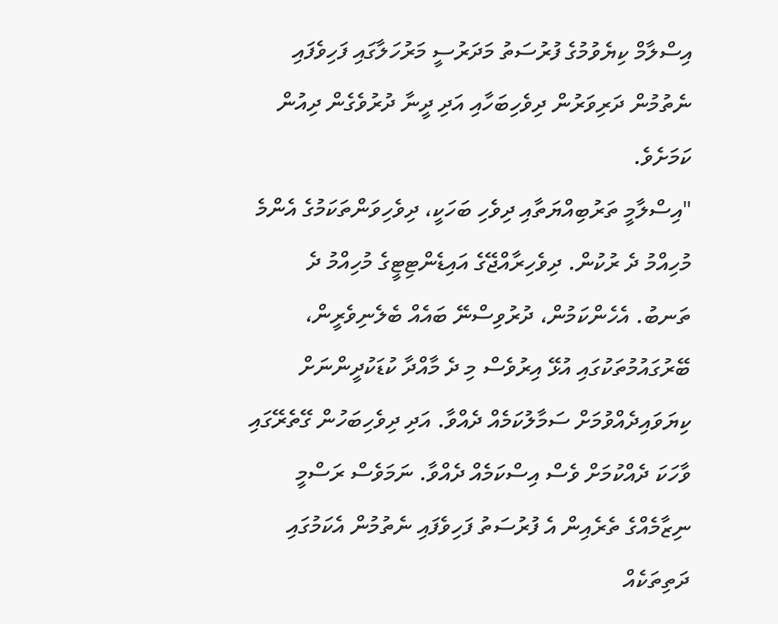އިސްލާމް ކިޔެވުމުގެ ފުރުސަތު މަދަރުސީ މަރުހަލާގައި ފަހިވެފައި ނެތުމުން ދަރިވަރުން ދިވެހިބަހާއި އަދި ދީނާ ދުރުވެގެން ދިއުން ކަމަށެވެ.
"އިސްލާމީ ތަރުބިއްޔަތާއި ދިވެހި ބަހަކީ، ދިވެހިވަންތަކަމުގެ އެންމެ މުހިއްމު ދެ ރުކުން. ދިވެހިރާއްޖޭގެ އައިޑެންޓިޓީގެ މުހިއްމު ދެ ތަނބު. އެހެންކަމުން، ދުރުވިސްނޭ ބައެއް ބެލެނިވެރީން، ބޭރުގައުމުތަކުގައި އުޅޭ އިރުވެސް މި ދެ މާއްދާ ކުޑަކުދީންނަށް ކިޔަވައިދެއްވުމަށް ސަމާލުކަމެއް ދެއްވާ. އަދި ދިވެހިބަހުން ގޭތެރޭގައި ވާހަކަ ދެއްކުމަށް ވެސް އިސްކަމެއް ދެއްވާ. ނަމަވެސް ރަސްމީ ނިޒާމެއްގެ ތެރެއިން އެ ފުރުސަތު ފަހިވެފައި ނެތުމުން އެކަމުގައި ދަތިތަކެއް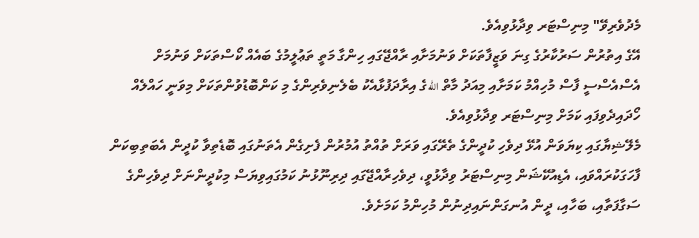މެދުވެރިވޭ" މިނިސްޓަރ ވިދާޅުވިއެވެ.
އޭގެ އިތުރުން ސަރުކާރުގެ ގިނަ ވަޒީފާތަކަށް ވަނުމަށާއި ރާއްޖޭގައި ހިންގާ މަތީ ތަޢުލީމުގެ ބައެއް ކޯސްތަކަށް ވަނުމަށް އެސްއެސްސީ ފާސް މުހިއްމު ކަމަށާއި މިއަދު މާތް اللهގެ އިރާދަފުޅާއެކު ބެލެނިވެރިންގެ މި ކަންބޮޑުވުންތަކަށް މިވަނީ ހައްލެއް ހޯދައިދެވިފައި ކަމަށް މިނިސްޓަރ ވިދާޅުވިއެވެ.
މެލޭޝިޔާގައި ކިޔަވަން އުޅޭ ދިވެހި ކުދީންގެ ތެރޭގައި ވަރަށް ތުއްތު އުމުރުން ފެށިގެން އެތަނުގައި ބޮޑެތިވާ ކުދީން އެބަތިބިކަން ފާހަގަކުރައްވައި، އެޑިއުކޭޝަން މިނިސްޓަރު ވިދާޅުވީ، ދިވެހިރާއްޖޭގައި ދިރިނޫޅުނު ކަމުގައިވިޔަސް މިކުދީންނަށް ދިވެހިންގެ ސަގާފަތާއި، ބަހާއި، ދީން އުނގަންނައިދިނުން މުހިންމު ކަމަށެވެ.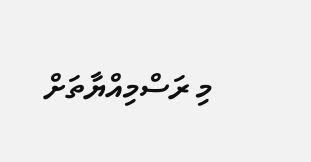މި ރަސްމިއްޔާތަށް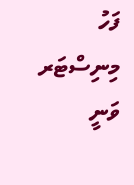ފަހު މިނިސްޓަރ ވަނީ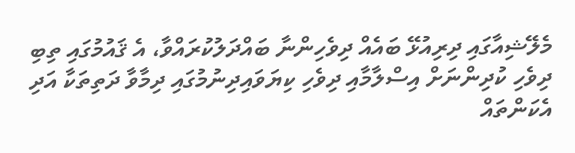މެލޭޝިއާގައި ދިރިއުޅޭ ބައެއް ދިވެހިންނާ ބައްދަލުކުރައްވާ، އެ ޤައުމުގައި ތިބި ދިވެހި ކުދިންނަށް އިސްލާމާއި ދިވެހި ކިޔަވައިދިނުމުގައި ދިމާވާ ދަތިތަކާ އަދި އެކަންތައް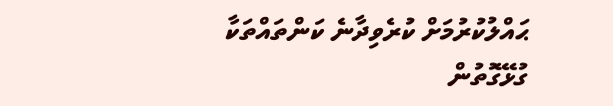ޙައްލުކުރުމަށް ކުރެވިދާނެ ކަންތައްތަކާ ގުޅޭގޮތުން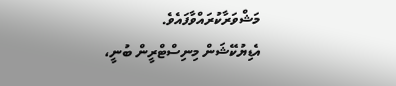މަޝްވަރާކުރައްވާފައެވެ.
އެޑިޔުކޭޝަން މިނިސްޓްރީން ބުނީ،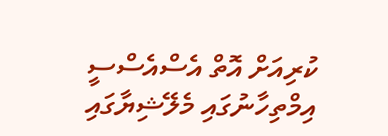ކުރިއަށް އޮތް އެސްއެސްސީ އިމްތިހާނުގައި މެލޭޝިޔާގައި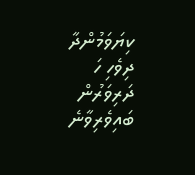ކިޔަވަމުންދާ ދިވެހި ހަ ދަރިވަރުން ބައިވެރިވާނެ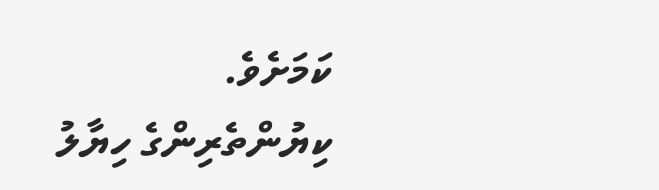ކަމަށެވެ.
ކިޔުންތެރިންގެ ހިޔާލު